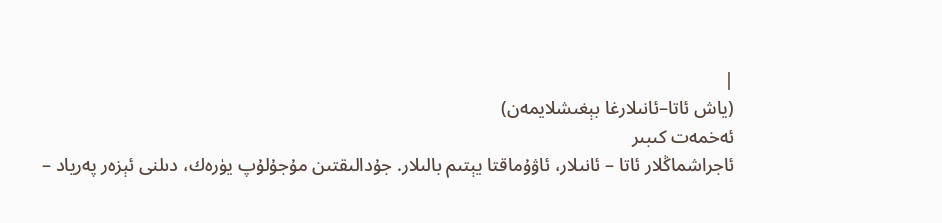|
(ياش ئاتا–ئانىلارغا بېغىشلايمەن)
ئەخمەت كىبىر
ئاجراشماڭلار ئاتا – ئانىلار، ئاۋۇماقتا يېتىم بالىلار. جۇدالىقتىن مۇجۇلۇپ يۈرەك، دىلنى ئېزەر پەرياد –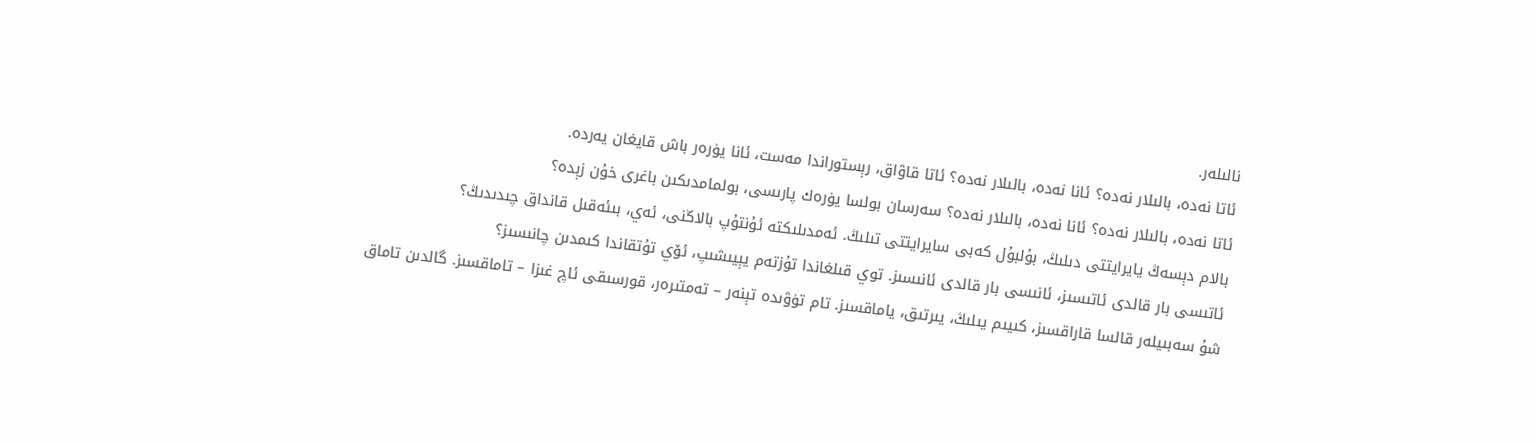نالىلەر.
ئاتا نەدە، بالىلار نەدە؟ ئانا نەدە، بالىلار نەدە؟ ئاتا قاۋاق، رېستوراندا مەست، ئانا يۈرەر باش قايغان يەردە.
ئاتا نەدە، بالىلار نەدە؟ ئانا نەدە، بالىلار نەدە؟ سەرسان بولسا يۈرەك پارىسى، بولمامدىكىن باغرى خۇن زېدە؟
بالام دېسەڭ يايرايتتى دىلىڭ، بۇلبۇل كەبى سايرايتتى تىلىڭ. ئەمدىلىكتە ئۇنتۇپ بالاڭنى، ئەي، بىئەقىل قانداق چىدىدىڭ؟
ئاتىسى بار قالدى ئاتىسىز، ئانىسى بار قالدى ئانىسىز. توي قىلغاندا تۇزتەم يېيىشىپ، ئۆي تۇتقاندا كىمدىن چانىسىز؟
شۇ سەبىيلەر قالسا قاراقسىز، كىيىم يىلىڭ، يىرتىق، ياماقسىز. تام تۈۋىدە تېنەر – تەمتىرەر، قورسىقى ئاچ غىزا – تاماقسىز. گالدىن تاماق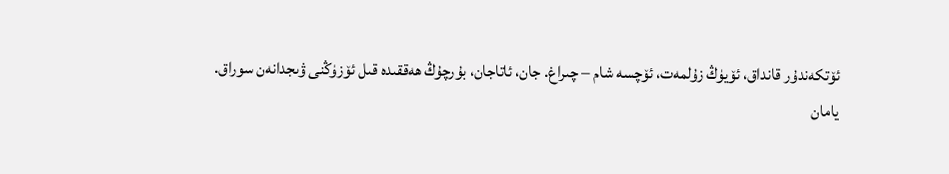ئۆتكەندۇر قانداق، ئۆيۈڭ زۇلمەت، ئۆچسە شام – چىراغ. جان، ئاتاجان، بۇرچۇڭ ھەققىدە قىل ئۆزۈڭنى ۋىجدانەن سوراق.
يامان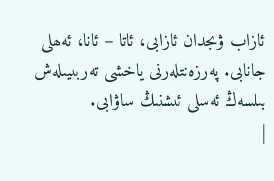ئازاب ۋىجدان ئازابى، ئاتا – ئانا، ئەھلى جانابى. پەرزەنتلەرنى ياخشى تەربىيىلەش بىلسەڭ ئەسلى ئىشنىڭ ساۋابى.
|